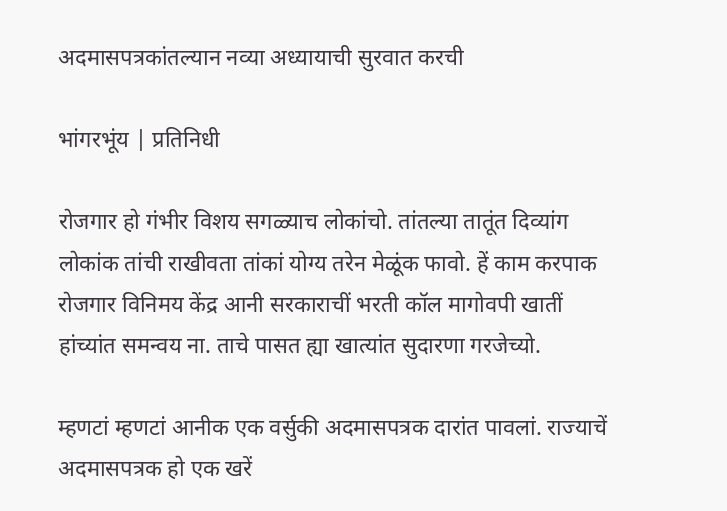अदमासपत्रकांतल्यान नव्या अध्यायाची सुरवात करची

भांगरभूंय | प्रतिनिधी

रोजगार हो गंभीर विशय सगळ्याच लोकांचो. तांतल्या तातूंत दिव्यांग लोकांक तांची राखीवता तांकां योग्य तरेन मेळूंक फावो. हें काम करपाक रोजगार विनिमय केंद्र आनी सरकाराचीं भरती कॉल मागोवपी खातीं हांच्यांत समन्वय ना. ताचे पासत ह्या खात्यांत सुदारणा गरजेच्यो.

म्हणटां म्हणटां आनीक एक वर्सुकी अदमासपत्रक दारांत पावलां. राज्याचें अदमासपत्रक हो एक खरें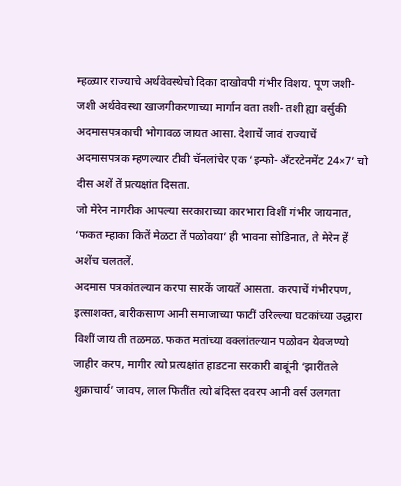म्हळ्यार राज्याचे अर्थवेवस्थेचो दिका दाखोवपी गंभीर विशय. पूण जशी- जशी अर्थवेवस्था खाजगीकरणाच्या मार्गान वता तशी- तशी ह्या वर्सुकी अदमासपत्रकाची भोगावळ जायत आसा. देशाचें जावं राज्याचें अदमासपत्रक म्हणल्यार टीवी चॅनलांचेर एक ‘इन्फो- अँटरटेनमेंट 24×7’ चो दीस अशें तें प्रत्यक्षांत दिसता.
जो मेरेन नागरीक आपल्या सरकाराच्या कारभारा विशीं गंभीर जायनात, ‘फकत म्हाका कितें मेळटा तें पळोवया’ ही भावना सोडिनात, ते मेरेन हें अशेंच चलतलें.
अदमास पत्रकांतल्यान करपा सारकें जायतें आसता. करपाचें गंभीरपण, इत्साशक्त, बारीकसाण आनी समाजाच्या फाटीं उरिल्ल्या घटकांच्या उद्धारा विशीं जाय ती तळमळ. फकत मतांच्या वक्लांतल्यान पळोवन येवजण्यो जाहीर करप, मागीर त्यो प्रत्यक्षांत हाडटना सरकारी बाबूंनी ‘झारींतले शुक्राचार्य’ जावप, लाल फितींत त्यो बंदिस्त दवरप आनी वर्स उलगता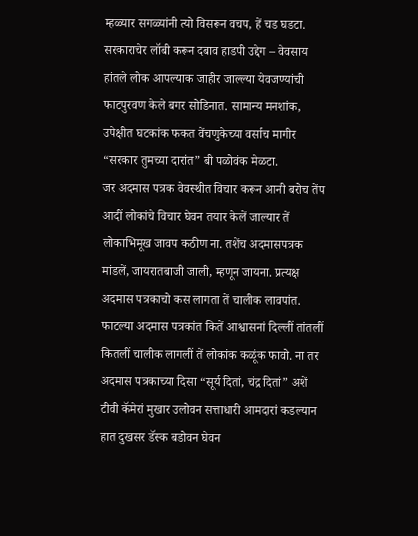म्हळ्यार सगळ्यांनी त्यो विसरून वचप, हें चड घडटा. सरकाराचेर लॉबी करून दबाव हाडपी उद्देग – वेवसाय हांतले लोक आपल्याक जाहीर जाल्ल्या येवजण्यांची फाटपुरवण केले बगर सोडिनात. सामान्य मनशांक, उपेक्षीत घटकांक फकत वेंचणुकेच्या वर्साच मागीर “सरकार तुमच्या दारांत” बी पळोवंक मेळटा.
जर अदमास पत्रक वेवस्थीत विचार करून आनी बरोच तेंप आदीं लोकांचे विचार घेवन तयार केलें जाल्यार तें लोकाभिमूख जावप कठीण ना. तशेंच अदमासपत्रक मांडलें, जायरातबाजी जाली, म्हणून जायना. प्रत्यक्ष अदमास पत्रकाचो कस लागता तें चालीक लावपांत. फाटल्या अदमास पत्रकांत कितें आश्वासनां दिल्लीं तांतलीं कितलीं चालीक लागलीं तें लोकांक कळूंक फावो. ना तर अदमास पत्रकाच्या दिसा “सूर्य दितां, चंद्र दितां” अशें टीवी कॅमेरां मुखार उलोवन सत्ताधारी आमदारां कडल्यान हात दुखसर डॅस्क बडोवन घेवन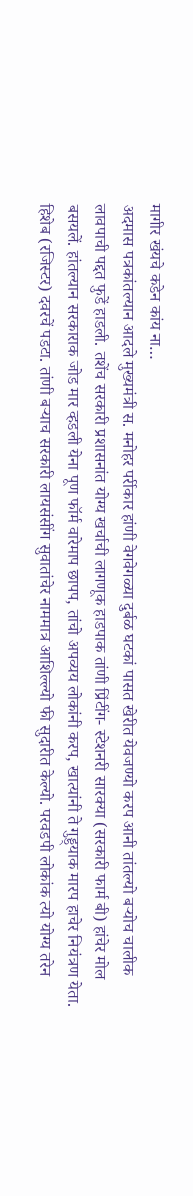मागीर खंयचे कडेन कांय ना…
अदमास पत्रकांतल्यान आदले मुख्यमंत्री स. मनोहर पर्रीकार हांणी वेगवेगळ्या दुर्बळ घटकां पासत खेरीत येवजण्यो करप आनी तांतल्यो बऱ्योच चालीक लावपाची पद्दत फुडें हाडली. तशेंच सरकारी प्रशासनांत योग्य खर्चाची लागणूक हाडपाक तांणी प्रिंटींग- स्टेशनरी सारक्या (सरकारी फार्म बी) हांचेर मोल बसयलें. हांतल्यान सरकाराक जोड मार व्हडली येना पूण फॉर्म वारेमाप छापप, तांचो अपव्यय लोकांनी करप, खात्यांनी ते गुड्ड्याक मारप हाचेर नियंत्रण येता. हिशेब (रजिस्टर) दवरचें पडटा. तांणी बऱ्याच सरकारी लायसंसींग सुवातांचेर नाममात्र आशिल्ल्यो फी सुदारीत केल्यो. परवडपी लोकांक त्यो योग्य तरेन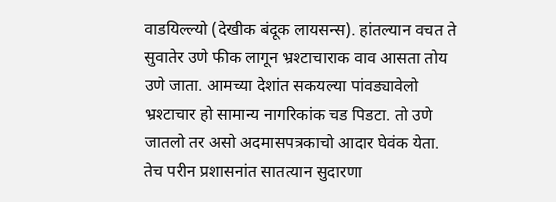वाडयिल्ल्यो (देखीक बंदूक लायसन्स). हांतल्यान वचत ते सुवातेर उणे फीक लागून भ्रश्टाचाराक वाव आसता तोय उणे जाता. आमच्या देशांत सकयल्या पांवड्यावेलो भ्रश्टाचार हो सामान्य नागरिकांक चड पिडटा. तो उणे जातलो तर असो अदमासपत्रकाचो आदार घेवंक येता. तेच परीन प्रशासनांत सातत्यान सुदारणा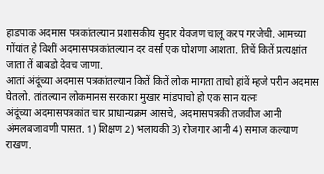हाडपाक अदमास पत्रकांतल्यान प्रशासकीय सुदार येवजण चालू करप गरजेची. आमच्या गोंयांत हे विशीं अदमासपत्रकांतल्यान दर वर्सा एक घोशणा आशता. तिचें कितें प्रत्यक्षांत जाता तें बाबडो देवच जाणा.
आतां अंदूंच्या अदमास पत्रकांतल्यान कितें कितें लोक मागता ताचो हांवें म्हजे परीन अदमास घेतलो. तांतल्यान लोकमानस सरकारा मुखार मांडपाचो हो एक सान यत्नः
अंदूंच्या अदमासपत्रकांत चार प्राधान्यक्रम आसचे, अदमासपत्रकी तजवीज आनी अंमलबजावणी पासत. 1) शिक्षण 2) भलायकी 3) रोजगार आनी 4) समाज कल्याण राखण.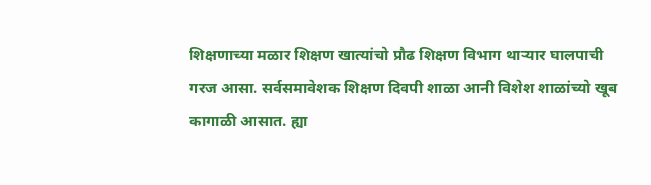शिक्षणाच्या मळार शिक्षण खात्यांचो प्रौढ शिक्षण विभाग थाऱ्यार घालपाची गरज आसा. सर्वसमावेशक शिक्षण दिवपी शाळा आनी विशेश शाळांच्यो खूब कागाळी आसात. ह्या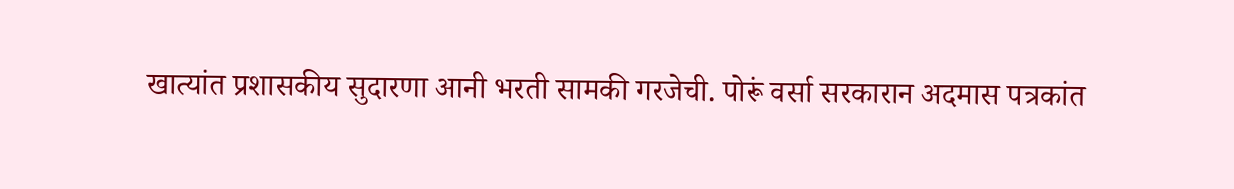खात्यांत प्रशासकीय सुदारणा आनी भरती सामकी गरजेची. पोरूं वर्सा सरकारान अदमास पत्रकांत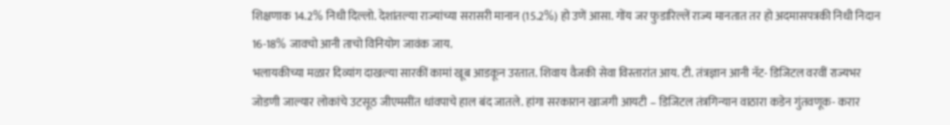शिक्षणाक 14.2% निधी दिल्लो. देशांतल्या राज्यांच्या सरासरी मानान (15.2%) हो उणें आसा. गोंय जर फुडारिल्लें राज्य मानतात तर हो अदमासपत्रकी निधी निदान 16-18% जावचो आनी ताचो विनियोग जावंक जाय.
भलायकीच्या मळार दिव्यांग दाखल्या सारकीं कामां खूब आडकून उरतात. शिवाय वैजकी सेवा विस्तारांत आय. टी. तंत्रज्ञान आनी नॅट- डिजिटल वरवीं राज्यभर जोडणी जाल्यार लोकांचे उटसूठ जीएमसींत धांवपाचे हाल बंद जातले. हांगा सरकारान खाजगी आयटी – डिजिटल तंत्रगिन्यान वाठारा कडेन गुंतवणूक- करार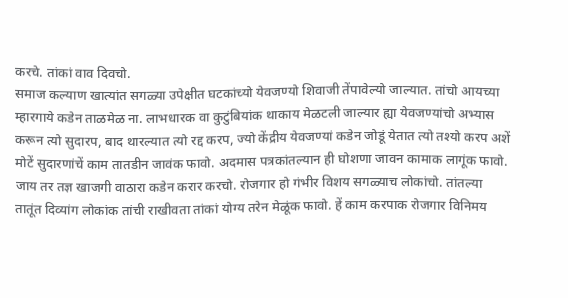करचे. तांकां वाव दिवचो.
समाज कल्याण खात्यांत सगळ्या उपेक्षीत घटकांच्यो येवजण्यो शिवाजी तेंपावेल्यो जाल्यात. तांचो आयच्या म्हारगाये कडेन ताळमेळ ना. लाभधारक वा कुटुंबियांक थाकाय मेळटली जाल्यार ह्या येवजण्यांचो अभ्यास करून त्यो सुदारप, बाद थारल्यात त्यो रद्द करप, ज्यो केंद्रीय येवजण्यां कडेन जोडूं येतात त्यो तश्यो करप अशें मोटें सुदारणांचें काम तातडीन जावंक फावो. अदमास पत्रकांतल्यान ही घोशणा जावन कामाक लागूंक फावो. जाय तर तज्ञ खाजगी वाठारा कडेन करार करचो. रोजगार हो गंभीर विशय सगळ्याच लोकांचो. तांतल्या तातूंत दिव्यांग लोकांक तांची राखीवता तांकां योग्य तरेन मेळूंक फावो. हें काम करपाक रोजगार विनिमय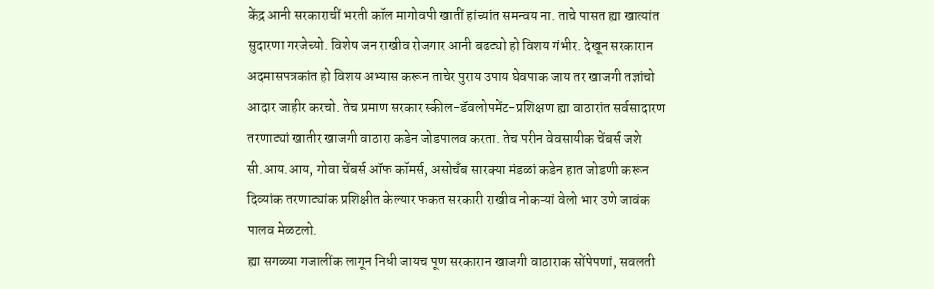केंद्र आनी सरकाराचीं भरती कॉल मागोवपी खातीं हांच्यांत समन्वय ना. ताचे पासत ह्या खात्यांत सुदारणा गरजेच्यो. विशेष जन राखीव रोजगार आनी बढट्यो हो विशय गंभीर. देखून सरकारान अदमासपत्रकांत हो विशय अभ्यास करून ताचेर पुराय उपाय घेवपाक जाय तर खाजगी तज्ञांचो आदार जाहीर करचो. तेच प्रमाण सरकार स्कील-डॅवलोपमेंट-प्रशिक्षण ह्या वाठारांत सर्वसादारण तरणाट्यां खातीर खाजगी वाठारा कडेन जोडपालव करता. तेच परीन वेवसायीक चेंबर्स जशे सी.आय.आय, गोवा चेंबर्स ऑफ कॉमर्स, असोचँब सारक्या मंडळां कडेन हात जोडणी करून दिव्यांक तरणाट्यांक प्रशिक्षीत केल्यार फकत सरकारी राखीव नोकऱ्यां वेलो भार उणे जावंक पालव मेळटलो.
ह्या सगळ्या गजालींक लागून निधी जायच पूण सरकारान खाजगी वाठाराक सोंपेपणां, सवलती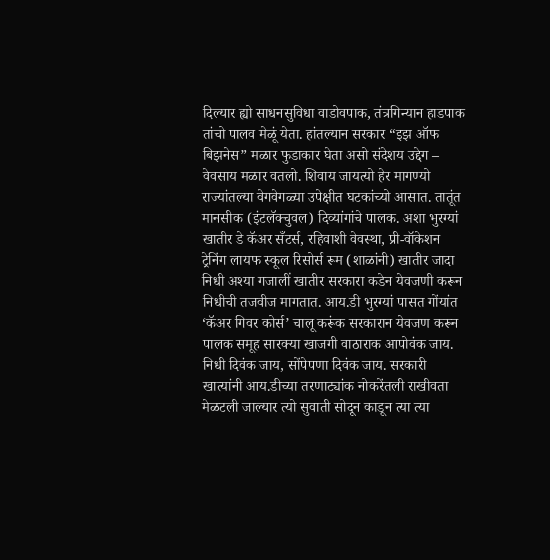दिल्यार ह्यो साधनसुविधा वाडोवपाक, तंत्रगिन्यान हाडपाक तांचो पालव मेळूं येता. हांतल्यान सरकार “इझ ऑफ बिझनेस” मळार फुडाकार घेता असो संदेशय उद्देग – वेवसाय मळार वतलो. शिवाय जायत्यो हेर मागण्यो राज्यांतल्या वेगवेगळ्या उपेक्षीत घटकांच्यो आसात. तातूंत मानसीक (इंटलॅक्चुवल) दिव्यांगांचे पालक. अशा भुरग्यां खातीर डे कॅअर सँटर्स, रहिवाशी वेवस्था, प्री-वॉकेशन ट्रेनिंग लायफ स्कूल रिसोर्स रूम (शाळांनी) खातीर जादा निधी अश्या गजालीं खातीर सरकारा कडेन येवजणी करून निधीची तजवीज मागतात. आय.डी भुरग्यां पासत गोंयांत ‘कॅअर गिवर कोर्स’ चालू करूंक सरकारान येवजण करून पालक समूह सारक्या खाजगी वाठाराक आपोवंक जाय. निधी दिवंक जाय, सोंपेपणा दिवंक जाय. सरकारी खात्यांनी आय.डीच्या तरणाट्यांक नोकरेंतली राखीवता मेळटली जाल्यार त्यो सुवाती सोदून काडून त्या त्या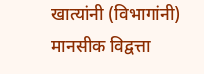खात्यांनी (विभागांनी) मानसीक विद्वत्ता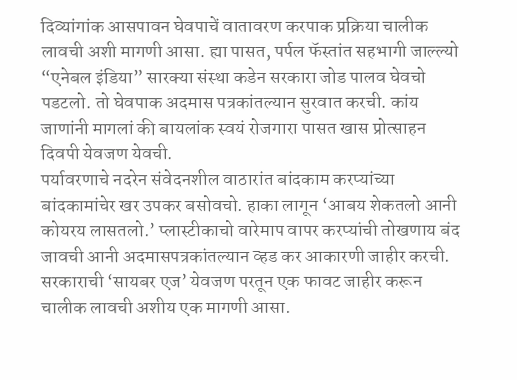दिव्यांगांक आसपावन घेवपाचें वातावरण करपाक प्रक्रिया चालीक लावची अशी मागणी आसा. ह्या पासत, पर्पल फॅस्तांत सहभागी जाल्ल्यो “एनेबल इंडिया” सारक्या संस्था कडेन सरकारा जोड पालव घेवचो पडटलो. तो घेवपाक अदमास पत्रकांतल्यान सुरवात करची. कांय जाणांनी मागलां की बायलांक स्वयं रोजगारा पासत खास प्रोत्साहन दिवपी येवजण येवची.
पर्यावरणाचे नदरेन संवेदनशील वाठारांत बांदकाम करप्यांच्या बांदकामांचेर खर उपकर बसोवचो. हाका लागून ‘आबय शेकतलो आनी कोयरय लासतलो.’ प्लास्टीकाचो वारेमाप वापर करप्यांची तोखणाय बंद जावची आनी अदमासपत्रकांतल्यान व्हड कर आकारणी जाहीर करची. सरकाराची ‘सायबर एज’ येवजण परतून एक फावट जाहीर करून चालीक लावची अशीय एक मागणी आसा.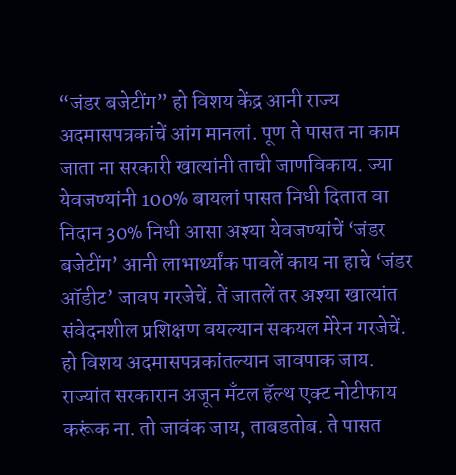“जंडर बजेटींग” हो विशय केंद्र आनी राज्य अदमासपत्रकांचें आंग मानलां. पूण ते पासत ना काम जाता ना सरकारी खात्यांनी ताची जाणविकाय. ज्या येवजण्यांनी 100% बायलां पासत निधी दितात वा निदान 30% निधी आसा अश्या येवजण्यांचें ‘जंडर बजेटींग’ आनी लाभार्थ्यांक पावलें काय ना हाचे ‘जंडर ऑडीट’ जावप गरजेचें. तें जातलें तर अश्या खात्यांत संवेदनशील प्रशिक्षण वयल्यान सकयल मेरेन गरजेचें. हो विशय अदमासपत्रकांतल्यान जावपाक जाय.
राज्यांत सरकारान अजून मँटल हॅल्थ एक्ट नोटीफाय करूंक ना. तो जावंक जाय, ताबडतोब. ते पासत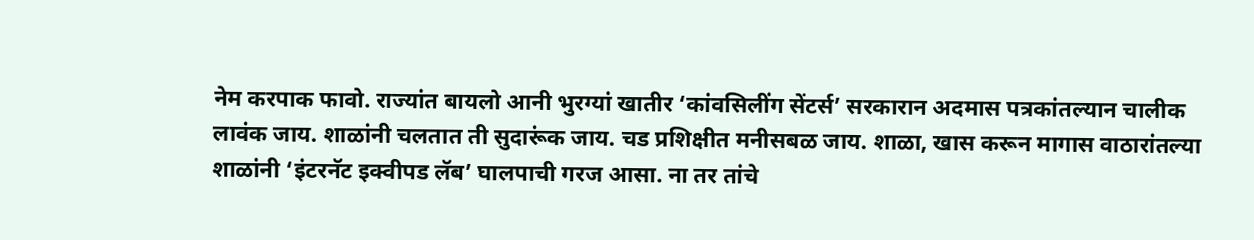नेम करपाक फावो. राज्यांत बायलो आनी भुरग्यां खातीर ‘कांवसिलींग सेंटर्स’ सरकारान अदमास पत्रकांतल्यान चालीक लावंक जाय. शाळांनी चलतात ती सुदारूंक जाय. चड प्रशिक्षीत मनीसबळ जाय. शाळा, खास करून मागास वाठारांतल्या शाळांनी ‘इंटरनॅट इक्वीपड लॅब’ घालपाची गरज आसा. ना तर तांचे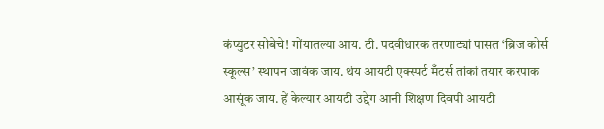कंप्युटर सोबेचे! गोंयातल्या आय. टी. पदवीधारक तरणाट्यां पासत ‘ब्रिज कोर्स स्कूल्स’ स्थापन जावंक जाय. थंय आयटी एक्स्पर्ट मँटर्स तांकां तयार करपाक आसूंक जाय. हें केल्यार आयटी उद्देग आनी शिक्षण दिवपी आयटी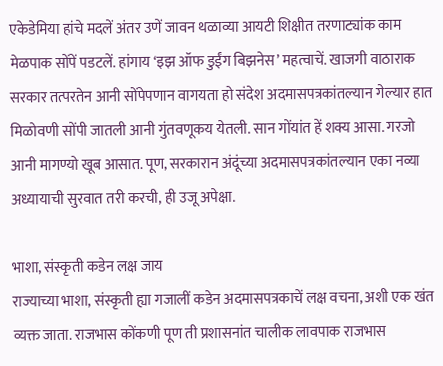एकेडेमिया हांचे मदलें अंतर उणें जावन थळाव्या आयटी शिक्षीत तरणाट्यांक काम मेळपाक सोंपें पडटलें. हांगाय ‘इझ ऑफ डुईंग बिझनेस’ महत्वाचें. खाजगी वाठाराक सरकार तत्परतेन आनी सोंपेपणान वागयता हो संदेश अदमासपत्रकांतल्यान गेल्यार हात मिळोवणी सोंपी जातली आनी गुंतवणूकय येतली. सान गोंयांत हें शक्य आसा. गरजो आनी मागण्यो खूब आसात. पूण, सरकारान अंदूंच्या अदमासपत्रकांतल्यान एका नव्या अध्यायाची सुरवात तरी करची, ही उजू अपेक्षा.

भाशा, संस्कृती कडेन लक्ष जाय
राज्याच्या भाशा, संस्कृती ह्या गजालीं कडेन अदमासपत्रकाचें लक्ष वचना, अशी एक खंत व्यक्त जाता. राजभास कोंकणी पूण ती प्रशासनांत चालीक लावपाक राजभास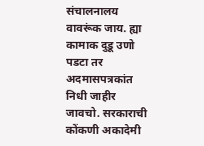संचालनालय वावरूंक जाय. ह्या कामाक दुडू उणो पडटा तर अदमासपत्रकांत निधी जाहीर जावचो. सरकाराची कोंकणी अकादेमी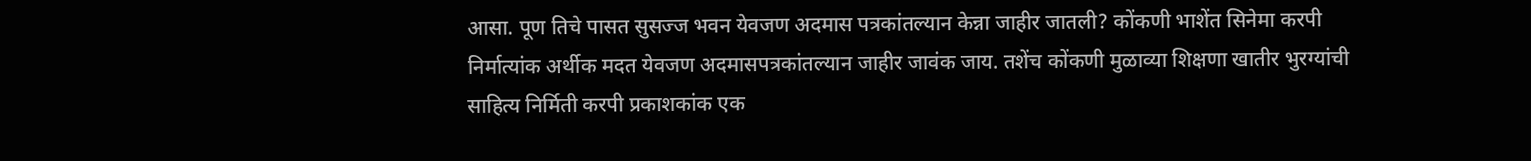आसा. पूण तिचे पासत सुसज्ज भवन येवजण अदमास पत्रकांतल्यान केन्ना जाहीर जातली? कोंकणी भाशेंत सिनेमा करपी निर्मात्यांक अर्थीक मदत येवजण अदमासपत्रकांतल्यान जाहीर जावंक जाय. तशेंच कोंकणी मुळाव्या शिक्षणा खातीर भुरग्यांची साहित्य निर्मिती करपी प्रकाशकांक एक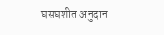घसघशीत अनुदान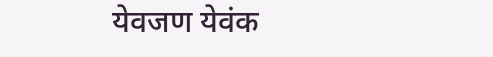येवजण येवंक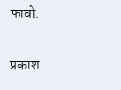फावो.

प्रकाश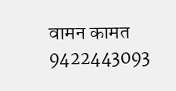वामन कामत
9422443093